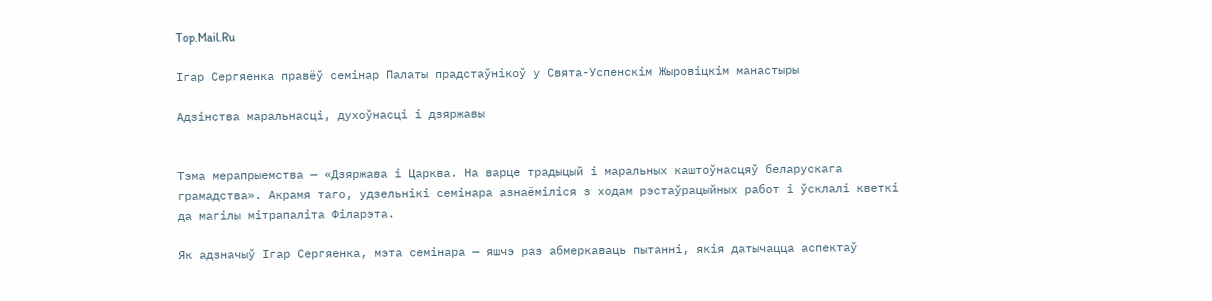Top.Mail.Ru

Ігар Сергяенка правёў семінар Палаты прадстаўнікоў у Свята-Успенскім Жыровіцкім манастыры

Адзінства маральнасці, духоўнасці і дзяржавы


Тэма мерапрыемства — «Дзяржава і Царква. На варце традыцый і маральных каштоўнасцяў беларускага грамадства». Акрамя таго, удзельнікі семінара азнаёміліся з ходам рэстаўрацыйных работ і ўсклалі кветкі да магілы мітрапаліта Філарэта.

Як адзначыў Ігар Сергяенка, мэта семінара — яшчэ раз абмеркаваць пытанні, якія датычацца аспектаў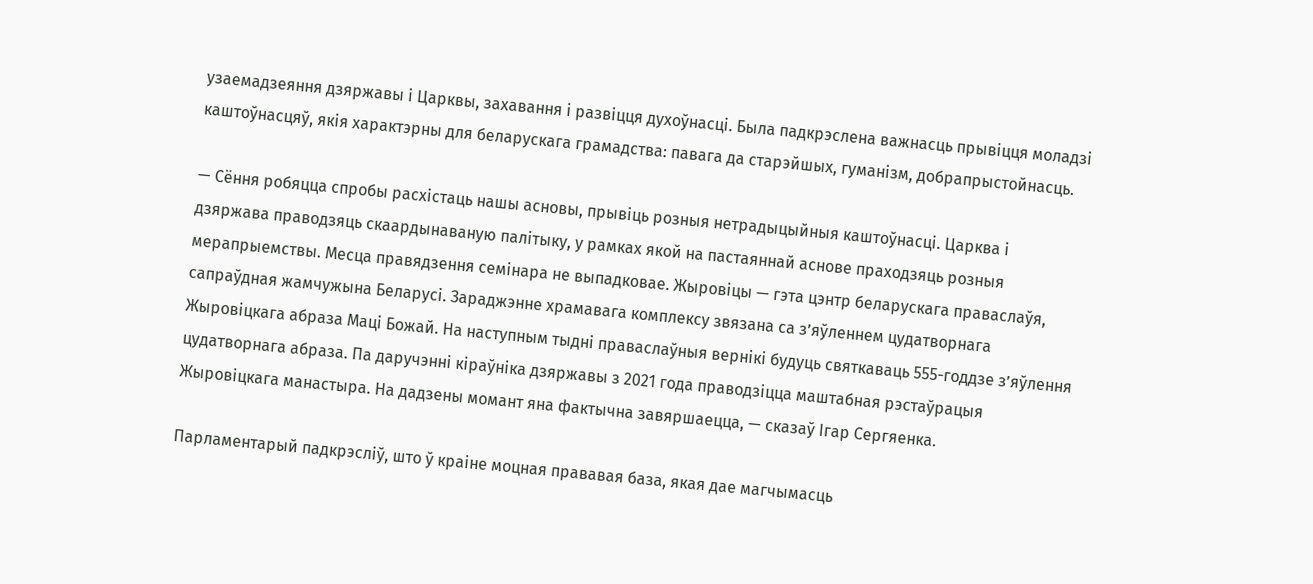узаемадзеяння дзяржавы і Царквы, захавання і развіцця духоўнасці. Была падкрэслена важнасць прывіцця моладзі каштоўнасцяў, якія характэрны для беларускага грамадства: павага да старэйшых, гуманізм, добрапрыстойнасць.

— Сёння робяцца спробы расхістаць нашы асновы, прывіць розныя нетрадыцыйныя каштоўнасці. Царква і дзяржава праводзяць скаардынаваную палітыку, у рамках якой на пастаяннай аснове праходзяць розныя мерапрыемствы. Месца правядзення семінара не выпадковае. Жыровіцы — гэта цэнтр беларускага праваслаўя, сапраўдная жамчужына Беларусі. Зараджэнне храмавага комплексу звязана са з’яўленнем цудатворнага Жыровіцкага абраза Маці Божай. На наступным тыдні праваслаўныя вернікі будуць святкаваць 555-годдзе з’яўлення цудатворнага абраза. Па даручэнні кіраўніка дзяржавы з 2021 года праводзіцца маштабная рэстаўрацыя Жыровіцкага манастыра. На дадзены момант яна фактычна завяршаецца, — сказаў Ігар Сергяенка.

Парламентарый падкрэсліў, што ў краіне моцная прававая база, якая дае магчымасць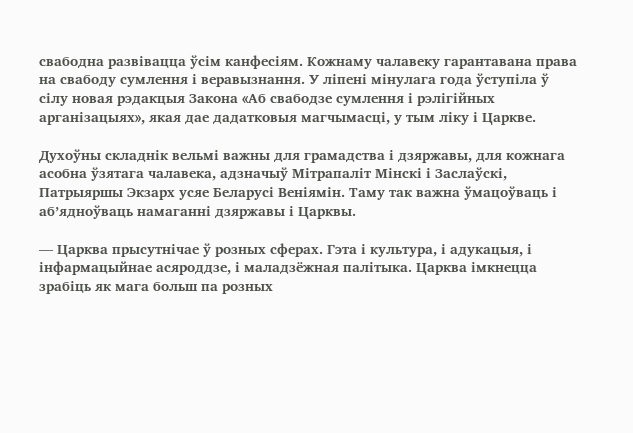свабодна развівацца ўсім канфесіям. Кожнаму чалавеку гарантавана права на свабоду сумлення і веравызнання. У ліпені мінулага года ўступіла ў сілу новая рэдакцыя Закона «Аб свабодзе сумлення і рэлігійных арганізацыях», якая дае дадатковыя магчымасці, у тым ліку і Царкве.

Духоўны складнік вельмі важны для грамадства і дзяржавы, для кожнага асобна ўзятага чалавека, адзначыў Мітрапаліт Мінскі і Заслаўскі, Патрыяршы Экзарх усяе Беларусі Веніямін. Таму так важна ўмацоўваць і аб’ядноўваць намаганні дзяржавы і Царквы.

— Царква прысутнічае ў розных сферах. Гэта і культура, і адукацыя, і інфармацыйнае асяроддзе, і маладзёжная палітыка. Царква імкнецца зрабіць як мага больш па розных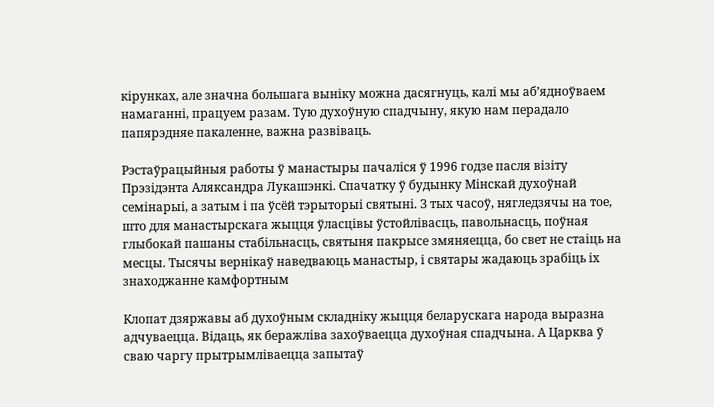кірунках, але значна большага выніку можна дасягнуць, калі мы аб’ядноўваем намаганні, працуем разам. Тую духоўную спадчыну, якую нам перадало папярэдняе пакаленне, важна развіваць.

Рэстаўрацыйныя работы ў манастыры пачаліся ў 1996 годзе пасля візіту Прэзідэнта Аляксандра Лукашэнкі. Спачатку ў будынку Мінскай духоўнай семінарыі, а затым і па ўсёй тэрыторыі святыні. З тых часоў, нягледзячы на тое, што для манастырскага жыцця ўласцівы ўстойлівасць, павольнасць, поўная глыбокай пашаны стабільнасць, святыня пакрысе змяняецца, бо свет не стаіць на месцы. Тысячы вернікаў наведваюць манастыр, і святары жадаюць зрабіць іх знаходжанне камфортным

Клопат дзяржавы аб духоўным складніку жыцця беларускага народа выразна адчуваецца. Відаць, як беражліва захоўваецца духоўная спадчына. А Царква ў сваю чаргу прытрымліваецца запытаў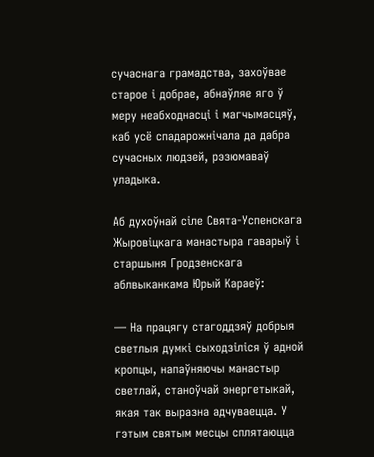сучаснага грамадства, захоўвае старое і добрае, абнаўляе яго ў меру неабходнасці і магчымасцяў, каб усё спадарожнічала да дабра сучасных людзей, рэзюмаваў уладыка.

Аб духоўнай сіле Свята-Успенскага Жыровіцкага манастыра гаварыў і старшыня Гродзенскага аблвыканкама Юрый Караеў:

— На працягу стагоддзяў добрыя светлыя думкі сыходзіліся ў адной кропцы, напаўняючы манастыр светлай, станоўчай энергетыкай, якая так выразна адчуваецца. У гэтым святым месцы сплятаюцца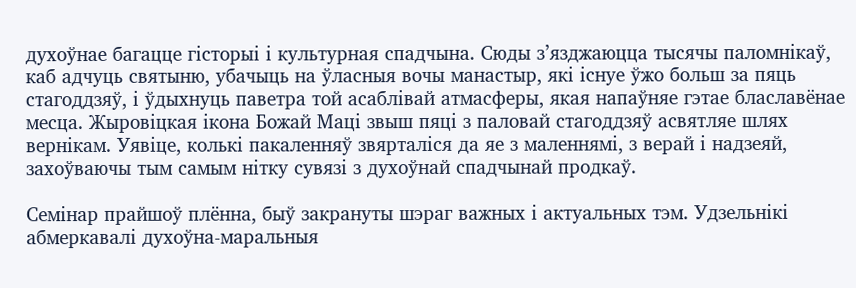духоўнае багацце гісторыі і культурная спадчына. Сюды з’язджаюцца тысячы паломнікаў, каб адчуць святыню, убачыць на ўласныя вочы манастыр, які існуе ўжо больш за пяць стагоддзяў, і ўдыхнуць паветра той асаблівай атмасферы, якая напаўняе гэтае блаславёнае месца. Жыровіцкая ікона Божай Маці звыш пяці з паловай стагоддзяў асвятляе шлях вернікам. Уявіце, колькі пакаленняў звярталіся да яе з маленнямі, з верай і надзеяй, захоўваючы тым самым нітку сувязі з духоўнай спадчынай продкаў.

Семінар прайшоў плённа, быў закрануты шэраг важных і актуальных тэм. Удзельнікі абмеркавалі духоўна-маральныя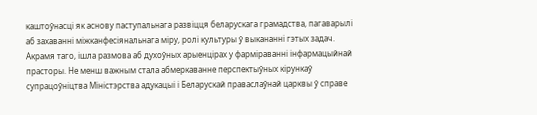каштоўнасці як аснову паступальнага развіцця беларускага грамадства, пагаварылі аб захаванні міжканфесіянальнага міру, ролі культуры ў выкананні гэтых задач. Акрамя таго, ішла размова аб духоўных арыенцірах у фарміраванні інфармацыйнай прасторы. Не менш важным стала абмеркаванне перспектыўных кірункаў супрацоўніцтва Міністэрства адукацыі і Беларускай праваслаўнай царквы ў справе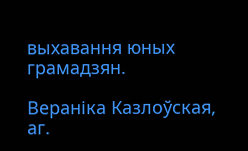выхавання юных грамадзян.

Вераніка Казлоўская, аг.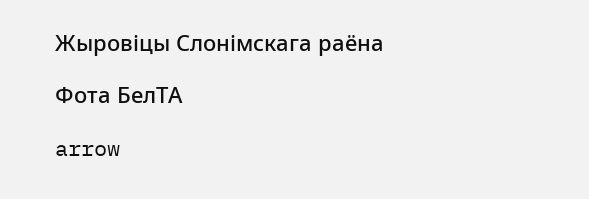Жыровіцы Слонімскага раёна

Фота БелТА

arrow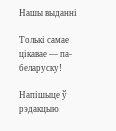Нашы выданні

Толькі самае цікавае — па-беларуску!

Напішыце ў рэдакцыю